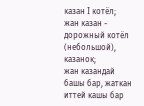казан I котёл;
жан казан - дорожный котёл (небольшой), казанок;
жан казандай башы бар, жаткан иттей кашы бар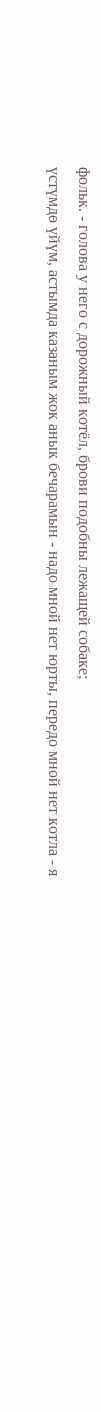фольк. - голова у него с дорожный котёл, брови подобны лежащей собаке;
үстүмдө үйүм, астымда казаным жок анык бечарамын - надо мной нет юрты, передо мной нет котла - я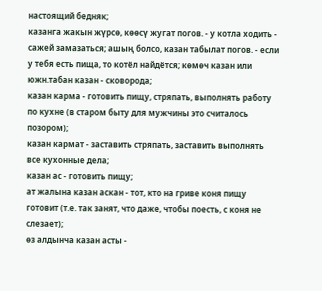настоящий бедняк;
казанга жакын жүрсө, көөсү жугат погов. - у котла ходить - сажей замазаться; ашың болсо, казан табылат погов. - если у тебя есть пища, то котёл найдётся; көмөч казан или южн.табан казан - сковорода;
казан карма - готовить пищу, стряпать, выполнять работу по кухне (в старом быту для мужчины это считалось позором);
казан кармат - заставить стряпать, заставить выполнять все кухонные дела;
казан ас - готовить пищу;
ат жалына казан аскан - тот, кто на гриве коня пищу готовит (т.е. так занят, что даже, чтобы поесть, с коня не слезает);
өз алдынча казан асты -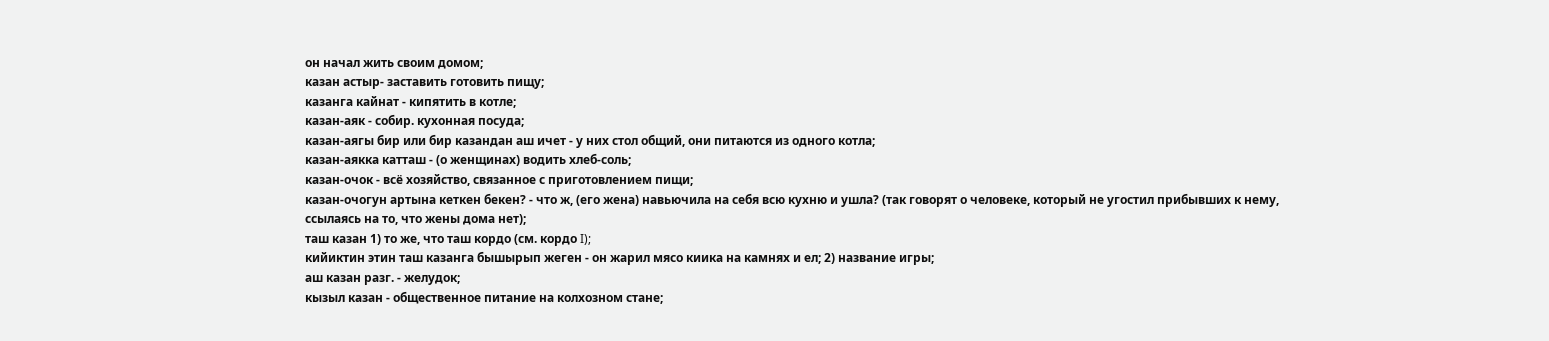он начал жить своим домом;
казан астыр- заставить готовить пищу;
казанга кайнат - кипятить в котле;
казан-аяк - собир. кухонная посуда;
казан-аягы бир или бир казандан аш ичет - у них стол общий, они питаются из одного котла;
казан-аякка катташ - (о женщинах) водить хлеб-соль;
казан-очок - всё хозяйство, связанное с приготовлением пищи;
казан-очогун артына кеткен бекен? - что ж, (его жена) навьючила на себя всю кухню и ушла? (так говорят о человеке, который не угостил прибывших к нему, ссылаясь на то, что жены дома нет);
таш казан 1) то же, что таш кордо (см. кордо I);
кийиктин этин таш казанга бышырып жеген - он жарил мясо киика на камнях и ел; 2) название игры;
аш казан разг. - желудок;
кызыл казан - общественное питание на колхозном стане;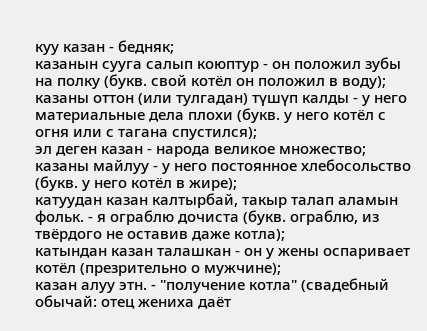куу казан - бедняк;
казанын сууга салып коюптур - он положил зубы на полку (букв. свой котёл он положил в воду);
казаны оттон (или тулгадан) түшүп калды - у него материальные дела плохи (букв. у него котёл с огня или с тагана спустился);
эл деген казан - народа великое множество;
казаны майлуу - у него постоянное хлебосольство (букв. у него котёл в жире);
катуудан казан калтырбай, такыр талап аламын фольк. - я ограблю дочиста (букв. ограблю, из твёрдого не оставив даже котла);
катындан казан талашкан - он у жены оспаривает котёл (презрительно о мужчине);
казан алуу этн. - "получение котла" (свадебный обычай: отец жениха даёт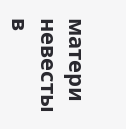матери невесты в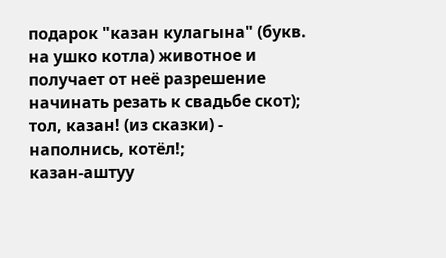подарок "казан кулагына" (букв. на ушко котла) животное и получает от неё разрешение начинать резать к свадьбе скот);
тол, казан! (из сказки) - наполнись, котёл!;
казан-аштуу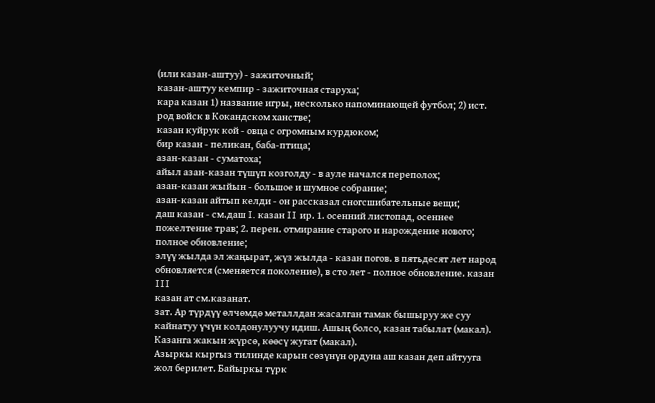(или казан-аштуу) - зажиточный;
казан-аштуу кемпир - зажиточная старуха;
кара казан 1) название игры, несколько напоминающей футбол; 2) ист. род войск в Кокандском ханстве;
казан куйрук кой - овца с огромным курдюком;
бир казан - пеликан, баба-птица;
азан-казан - суматоха;
айыл азан-казан түшүп козголду - в ауле начался переполох;
азан-казан жыйын - большое и шумное собрание;
азан-казан айтып келди - он рассказал сногсшибательные вещи;
даш казан - см.даш I. казан II ир. 1. осенний листопад, осеннее пожелтение трав; 2. перен. отмирание старого и нарождение нового; полное обновление;
элүү жылда эл жаңырат, жүз жылда - казан погов. в пятьдесят лет народ обновляется (сменяется поколение), в сто лет - полное обновление. казан III
казан ат см.казанат.
зат. Ар түрдүү өлчөмдө металлдан жасалган тамак бышыруу же суу кайнатуу үчүн колдонулуучу идиш. Ашың болсо, казан табылат (макал). Казанга жакын жүрсө, көөсү жугат (макал).
Азыркы кыргыз тилинде карын сөзүнүн ордуна аш казан деп айтууга жол берилет. Байыркы түрк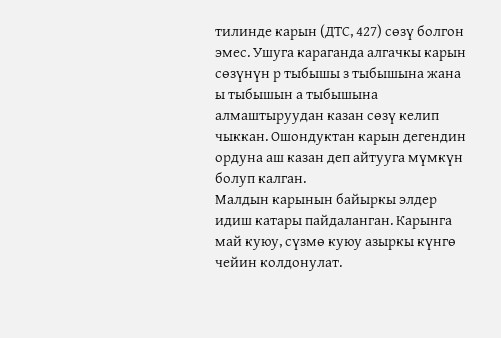тилинде карын (ДТС, 427) сөзү болгон эмес. Ушуга караганда алгачкы карын сөзүнүн р тыбышы з тыбышына жана ы тыбышын а тыбышына алмаштыруудан казан сөзү келип чыккан. Ошондуктан карын дегендин ордуна аш казан деп айтууга мүмкүн болуп калган.
Малдын карынын байыркы элдер идиш катары пайдаланган. Карынга май куюу, сүзмө куюу азыркы күнгө чейин колдонулат.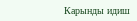Карынды идиш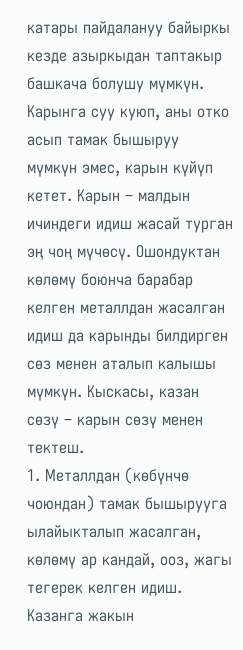катары пайдалануу байыркы кезде азыркыдан таптакыр башкача болушу мүмкүн. Карынга суу куюп, аны отко асып тамак бышыруу мүмкүн эмес, карын күйүп кетет. Карын – малдын ичиндеги идиш жасай турган эң чоң мүчөсү. Ошондуктан көлөмү боюнча барабар келген металлдан жасалган идиш да карынды билдирген сөз менен аталып калышы мүмкүн. Кыскасы, казан сөзү – карын сөзү менен тектеш.
1. Металлдан (көбүнчө чоюндан) тамак бышырууга ылайыкталып жасалган, көлөмү ар кандай, ооз, жагы тегерек келген идиш. Казанга жакын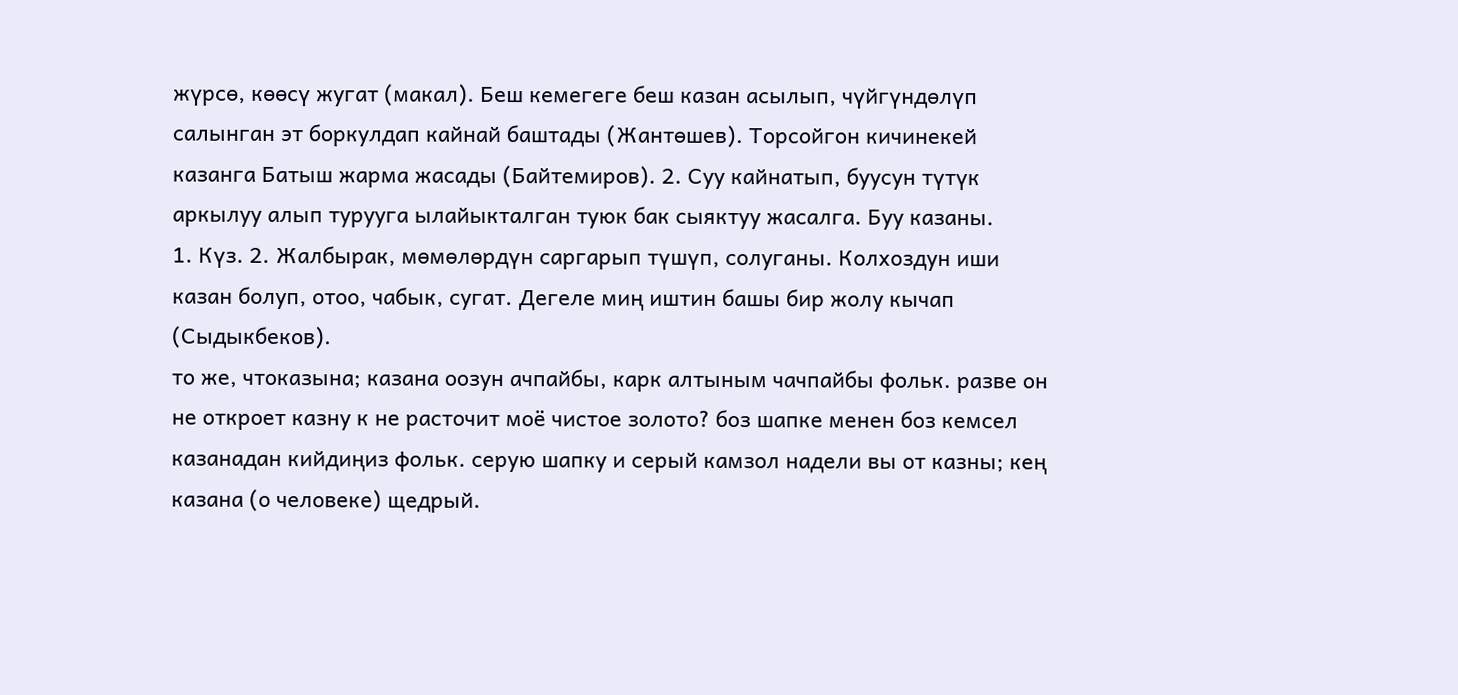жүрсө, көөсү жугат (макал). Беш кемегеге беш казан асылып, чүйгүндөлүп салынган эт боркулдап кайнай баштады (Жантөшев). Торсойгон кичинекей казанга Батыш жарма жасады (Байтемиров). 2. Суу кайнатып, буусун түтүк аркылуу алып турууга ылайыкталган туюк бак сыяктуу жасалга. Буу казаны.
1. Күз. 2. Жалбырак, мөмөлөрдүн саргарып түшүп, солуганы. Колхоздун иши казан болуп, отоо, чабык, сугат. Дегеле миң иштин башы бир жолу кычап (Сыдыкбеков).
то же, чтоказына; казана оозун ачпайбы, карк алтыным чачпайбы фольк. разве он не откроет казну к не расточит моё чистое золото? боз шапке менен боз кемсел казанадан кийдиңиз фольк. серую шапку и серый камзол надели вы от казны; кең казана (о человеке) щедрый.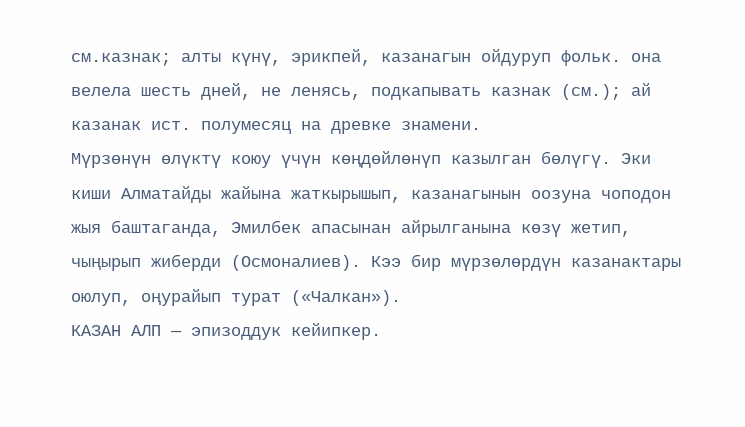см.казнак; алты күнү, эрикпей, казанагын ойдуруп фольк. она велела шесть дней, не ленясь, подкапывать казнак (см.); ай казанак ист. полумесяц на древке знамени.
Мүрзөнүн өлүктү коюу үчүн көңдөйлөнүп казылган бөлүгү. Эки киши Алматайды жайына жаткырышып, казанагынын оозуна чоподон жыя баштаганда, Эмилбек апасынан айрылганына көзү жетип, чыңырып жиберди (Осмоналиев). Кээ бир мүрзөлөрдүн казанактары оюлуп, оңурайып турат («Чалкан»).
КАЗАН АЛП — эпизоддук кейипкер.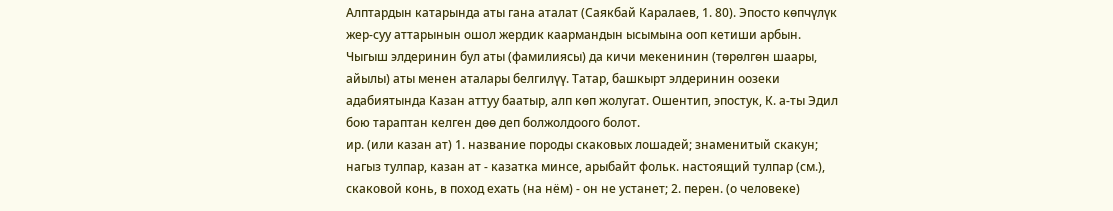Алптардын катарында аты гана аталат (Саякбай Каралаев, 1. 80). Эпосто көпчүлүк жер-суу аттарынын ошол жердик каармандын ысымына ооп кетиши арбын. Чыгыш элдеринин бул аты (фамилиясы) да кичи мекенинин (төрөлгөн шаары, айылы) аты менен аталары белгилүү. Татар, башкырт элдеринин оозеки адабиятында Казан аттуу баатыр, алп көп жолугат. Ошентип, эпостук, К. а-ты Эдил бою тараптан келген дөө деп болжолдоого болот.
ир. (или казан ат) 1. название породы скаковых лошадей; знаменитый скакун; нагыз тулпар, казан ат - казатка минсе, арыбайт фольк. настоящий тулпар (см.), скаковой конь, в поход ехать (на нём) - он не устанет; 2. перен. (о человеке)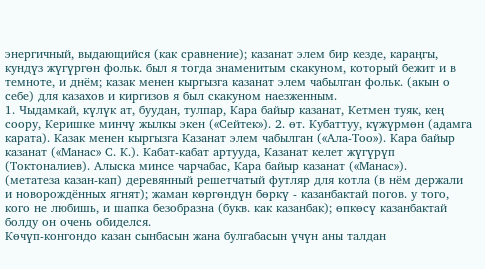энергичный, выдающийся (как сравнение); казанат элем бир кезде, караңгы, кундүз жүгүргөн фольк. был я тогда знаменитым скакуном, который бежит и в темноте, и днём; казак менен кыргызга казанат элем чабылган фольк. (акын о себе) для казахов и киргизов я был скакуном наезженным.
1. Чыдамкай, күлүк ат, буудан, тулпар, Кара байыр казанат, Кетмен туяк, кең соору, Керишке минчү жылкы экен («Сейтек»). 2. өт. Кубаттуу, күжүрмөн (адамга карата). Казак менен кыргызга Казанат элем чабылган («Ала-Тоо»). Кара байыр казанат («Манас» С. К.). Кабат-кабат артууда, Казанат келет жүгүрүп (Токтоналиев). Алыска минсе чарчабас, Кара байыр казанат («Манас»).
(метатеза казан-кап) деревянный решетчатый футляр для котла (в нём держали и новорождённых ягнят); жаман көргөндүн бөркү - казанбактай погов. у того, кого не любишь, и шапка безобразна (букв. как казанбак); өпкөсү казанбактай болду он очень обиделся.
Көчүп-конгондо казан сынбасын жана булгабасын үчүн аны талдан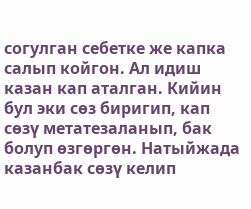согулган себетке же капка салып койгон. Ал идиш казан кап аталган. Кийин бул эки сөз биригип, кап сөзү метатезаланып, бак болуп өзгөргөн. Натыйжада казанбак сөзү келип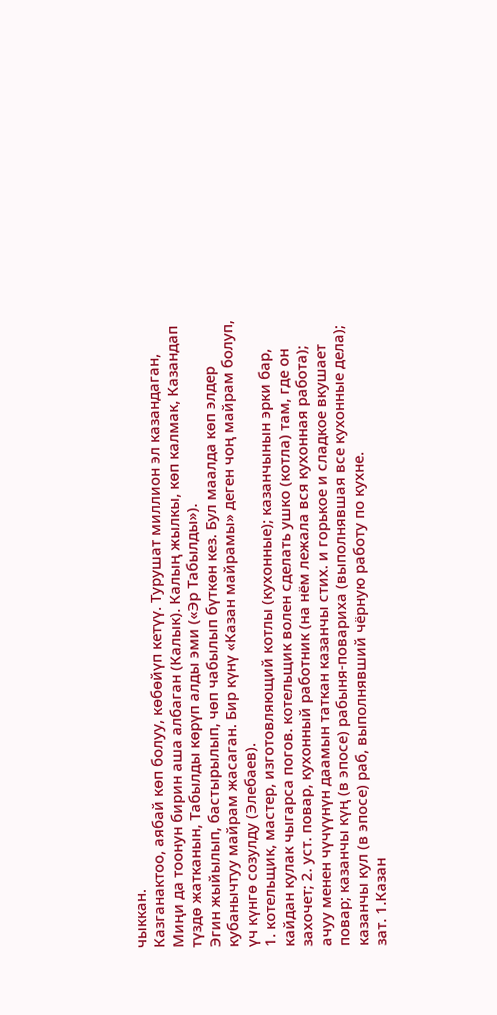чыккан.
Казганактоо, аябай көп болуу, көбөйүп кетүү. Турушат миллион эл казандаган, Миңи да тоонун бирин аша албаган (Калык). Калың жылкы, көп калмак, Казандап түздө жатканын, Табылды көрүп алды эми («Эр Табылды»).
Эгин жыйылып, бастырылып, чөп чабылып бүткөн кез. Бул маалда көп элдер кубанычтуу майрам жасаган. Бир күнү «Казан майрамы» деген чоң майрам болуп, үч күнгө созулду (Элебаев).
1. котельщик, мастер, изготовляющий котлы (кухонные); казанчынын эрки бар, кайдан кулак чыгарса погов. котельщик волен сделать ушко (котла) там, где он захочет; 2. уст. повар, кухонный работник (на нём лежала вся кухонная работа); ачуу менен чүчүүнүн даамын таткан казанчы стих. и горькое и сладкое вкушает повар; казанчы күң (в эпосе) рабыня-повариха (выполнявшая все кухонные дела); казанчы кул (в эпосе) раб, выполнявший чёрную работу по кухне.
зат. 1.Казан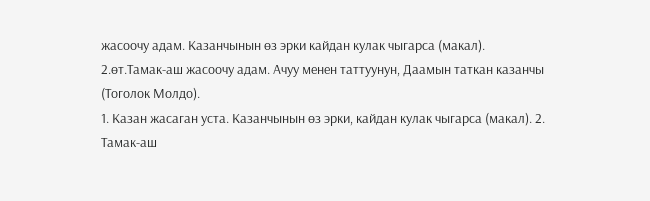жасоочу адам. Казанчынын өз эрки кайдан кулак чыгарса (макал).
2.өт.Тамак-аш жасоочу адам. Ачуу менен таттуунун, Даамын таткан казанчы (Тоголок Молдо).
1. Казан жасаган уста. Казанчынын өз эрки, кайдан кулак чыгарса (макал). 2. Тамак-аш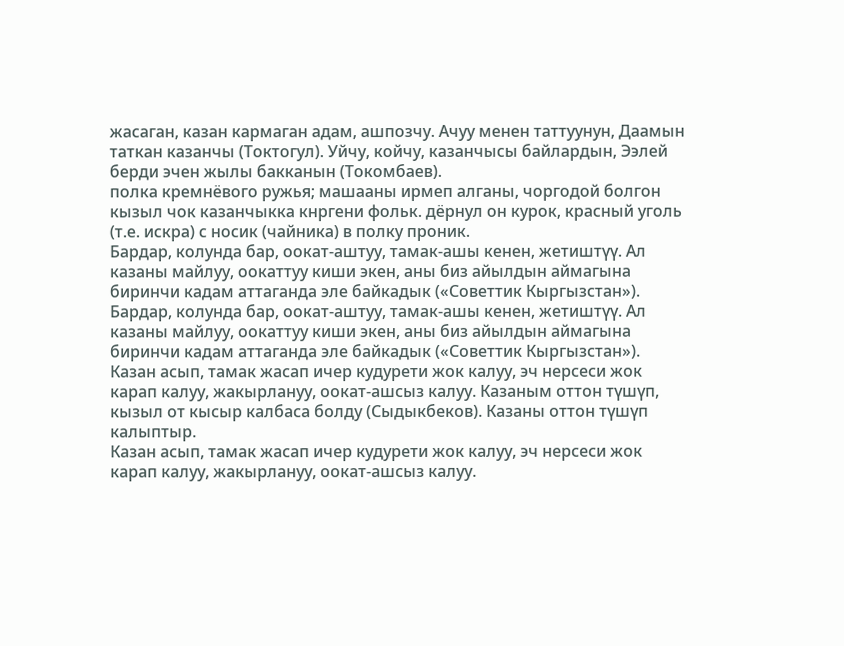жасаган, казан кармаган адам, ашпозчу. Ачуу менен таттуунун, Даамын таткан казанчы (Токтогул). Уйчу, койчу, казанчысы байлардын, Ээлей берди эчен жылы бакканын (Токомбаев).
полка кремнёвого ружья; машааны ирмеп алганы, чоргодой болгон кызыл чок казанчыкка кнргени фольк. дёрнул он курок, красный уголь (т.е. искра) с носик (чайника) в полку проник.
Бардар, колунда бар, оокат-аштуу, тамак-ашы кенен, жетиштүү. Ал казаны майлуу, оокаттуу киши экен, аны биз айылдын аймагына биринчи кадам аттаганда эле байкадык («Советтик Кыргызстан»).
Бардар, колунда бар, оокат-аштуу, тамак-ашы кенен, жетиштүү. Ал казаны майлуу, оокаттуу киши экен, аны биз айылдын аймагына биринчи кадам аттаганда эле байкадык («Советтик Кыргызстан»).
Казан асып, тамак жасап ичер кудурети жок калуу, эч нерсеси жок карап калуу, жакырлануу, оокат-ашсыз калуу. Казаным оттон түшүп, кызыл от кысыр калбаса болду (Сыдыкбеков). Казаны оттон түшүп калыптыр.
Казан асып, тамак жасап ичер кудурети жок калуу, эч нерсеси жок карап калуу, жакырлануу, оокат-ашсыз калуу.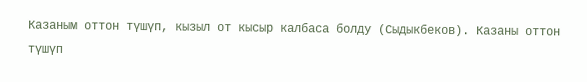Казаным оттон түшүп, кызыл от кысыр калбаса болду (Сыдыкбеков). Казаны оттон түшүп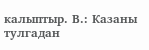калыптыр. В.: Казаны тулгадан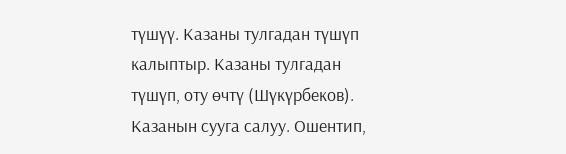түшүү. Казаны тулгадан түшүп калыптыр. Казаны тулгадан түшүп, оту өчтү (Шүкүрбеков). Казанын сууга салуу. Ошентип,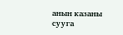анын казаны сууга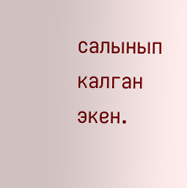салынып калган экен.